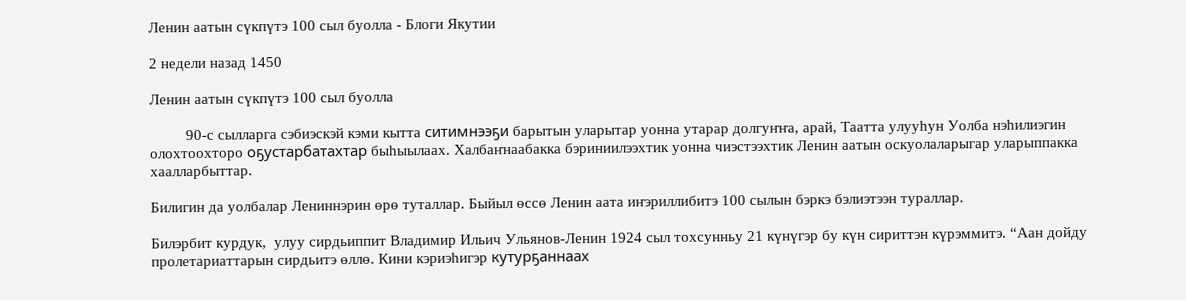Ленин аатын сүкпүтэ 100 сыл буолла - Блоги Якутии

2 недели назад 1450

Ленин аатын сүкпүтэ 100 сыл буолла

         90-с сылларга сэбиэскэй кэми кытта ситимнээҕи барытын уларытар уонна утарар долгуҥҥа, арай, Таатта улууһун Уолба нэһилиэгин олохтоохторо оҕустарбатахтар быһыылаах. Халбаҥнаабакка бэриниилээхтик уонна чиэстээхтик Ленин аатын оскуолаларыгар уларыппакка хаалларбыттар.

Билигин да уолбалар Лениннэрин өрө туталлар. Быйыл өссө Ленин аата иҥэриллибитэ 100 сылын бэркэ бэлиэтээн тураллар.

Билэрбит курдук,  улуу сирдьиппит Владимир Ильич Ульянов-Ленин 1924 сыл тохсунньу 21 күнүгэр бу күн сириттэн күрэммитэ. “Аан дойду пролетариаттарын сирдьитэ өллө. Кини кэриэһигэр кутурҕаннаах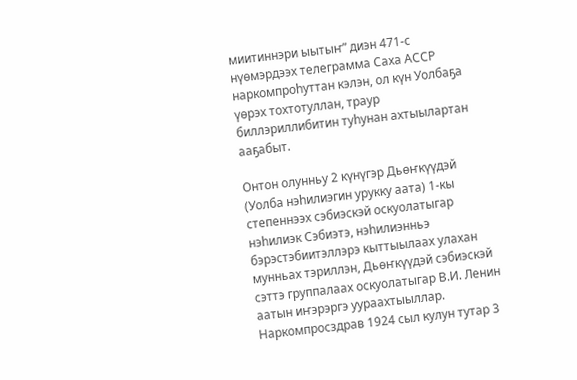миитиннэри ыытыҥ” диэн 471-с нүөмэрдээх телеграмма Саха АССР наркомпроһуттан кэлэн, ол күн Уолбаҕа үөрэх тохтотуллан, траур биллэриллибитин туһунан ахтыылартан ааҕабыт.

Онтон олунньу 2 күнүгэр Дьөҥкүүдэй (Уолба нэһилиэгин урукку аата) 1-кы степеннээх сэбиэскэй оскуолатыгар нэһилиэк Сэбиэтэ, нэһилиэнньэ бэрэстэбиитэллэрэ кыттыылаах улахан мунньах тэриллэн, Дьөҥкүүдэй сэбиэскэй сэттэ группалаах оскуолатыгар В.И. Ленин аатын иҥэрэргэ уураахтыыллар. Наркомпросздрав 1924 сыл кулун тутар 3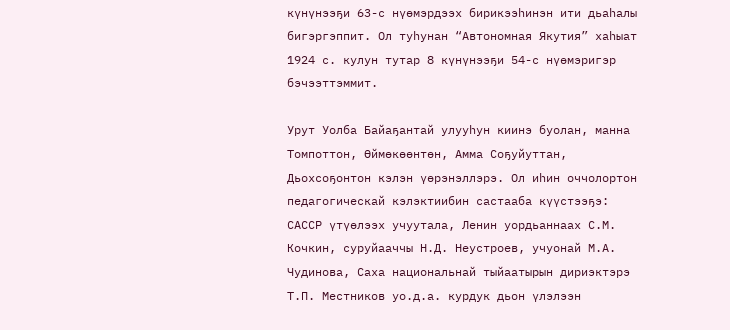күнүнээҕи 63-с нүөмэрдээх бирикээһинэн ити дьаһалы бигэргэппит. Ол туһунан “Автономная Якутия” хаһыат 1924 с. кулун тутар 8 күнүнээҕи 54-с нүөмэригэр бэчээттэммит.

Урут Уолба Байаҕантай улууһун киинэ буолан, манна Томпоттон, Өймөкөөнтөн, Амма Соҕуйуттан, Дьохсоҕонтон кэлэн үөрэнэллэрэ. Ол иһин оччолортон педагогическай кэлэктиибин састааба күүстээҕэ: САССР үтүөлээх учуутала, Ленин уордьаннаах С.М. Кочкин, суруйааччы Н.Д. Неустроев, учуонай М.А. Чудинова, Саха национальнай тыйаатырын дириэктэрэ Т.П. Местников уо.д.а. курдук дьон үлэлээн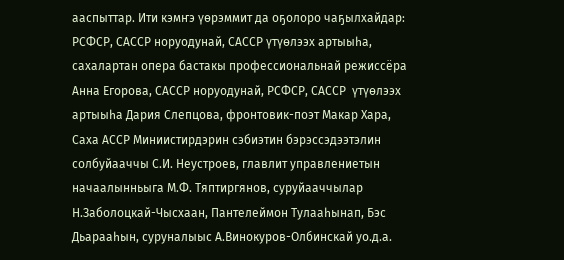ааспыттар. Ити кэмҥэ үөрэммит да оҕолоро чаҕылхайдар: РСФСР, САССР норуодунай, САССР үтүөлээх артыыһа, сахалартан опера бастакы профессиональнай режиссёра Анна Егорова, САССР норуодунай, РСФСР, САССР  үтүөлээх артыыһа Дария Слепцова, фронтовик-поэт Макар Хара, Саха АССР Миниистирдэрин сэбиэтин бэрэссэдээтэлин солбуйааччы С.И. Неустроев, главлит управлениетын начаалынньыга М.Ф. Тяптиргянов, суруйааччылар Н.Заболоцкай-Чысхаан, Пантелеймон Тулааһынап, Бэс Дьарааһын, суруналыыс А.Винокуров-Олбинскай уо.д.а.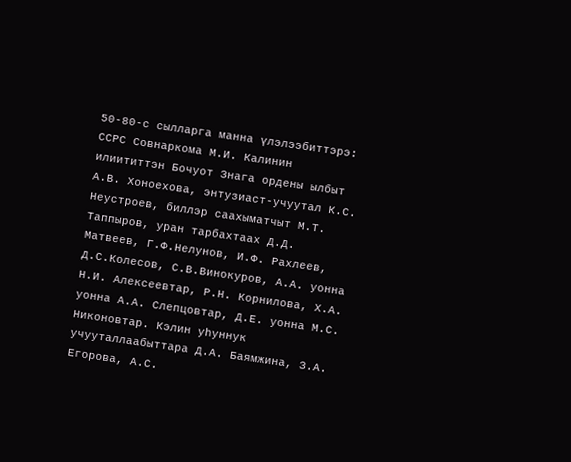50-80-с сылларга манна үлэлээбиттэрэ: ССРС Совнаркома М.И. Калинин илиититтэн Бочуот Знага ордены ылбыт А.В. Хоноехова, энтузиаст-учуутал К.С. Неустроев, биллэр саахыматчыт М.Т. Таппыров, уран тарбахтаах Д.Д. Матвеев, Г.Ф.Нелунов, И.Ф. Рахлеев, Д.С.Колесов, С.В.Винокуров, А.А. уонна Н.И. Алексеевтар, Р.Н. Корнилова, Х.А. уонна А.А. Слепцовтар, Д.Е. уонна М.С. Никоновтар. Кэлин уһуннук учууталлаабыттара Д.А. Баямжина, З.А. Егорова, А.С.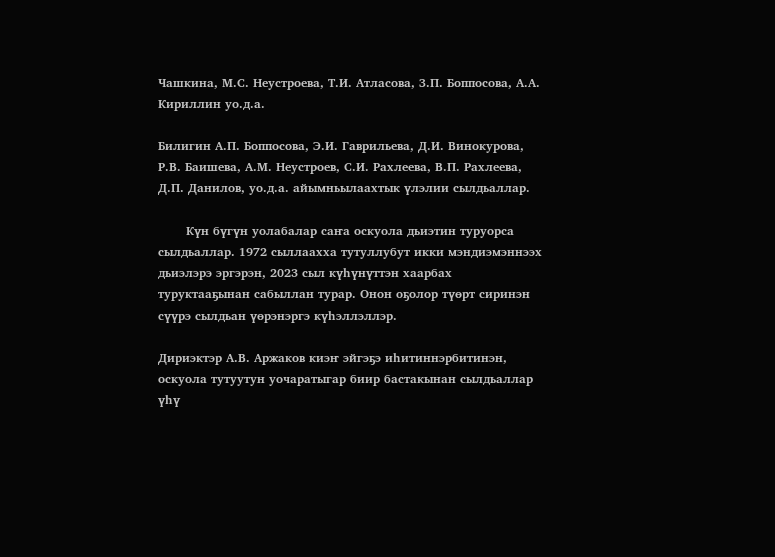Чашкина, М.С. Неустроева, Т.И. Атласова, З.П. Боппосова, А.А. Кириллин уо.д.а.

Билигин А.П. Боппосова, Э.И. Гаврильева, Д.И. Винокурова, Р.В. Баишева, А.М. Неустроев, С.И. Рахлеева, В.П. Рахлеева, Д.П. Данилов, уо.д.а. айымньылаахтык үлэлии сылдьаллар.

       Күн бүгүн уолабалар саҥа оскуола дьиэтин туруорса сылдьаллар. 1972 сыллаахха тутуллубут икки мэндиэмэннээх дьиэлэрэ эргэрэн, 2023 сыл күһүнүттэн хаарбах туруктааҕынан сабыллан турар. Онон оҕолор түөрт сиринэн сүүрэ сылдьан үөрэнэргэ күһэллэллэр.

Дириэктэр А.В. Аржаков киэҥ эйгэҕэ иһитиннэрбитинэн, оскуола тутуутун уочаратыгар биир бастакынан сылдьаллар үһү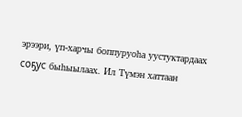эрээри, үп-харчы боппуруоһа уустуктардаах соҕус быһыылаах. Ил Түмэн хаттаан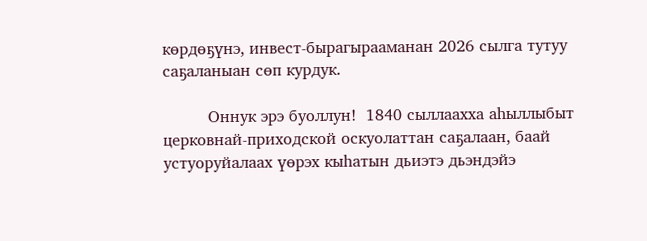көрдөҕүнэ, инвест-бырагырааманан 2026 сылга тутуу саҕаланыан сөп курдук.

         Оннук эрэ буоллун!  1840 сыллаахха аһыллыбыт церковнай-приходской оскуолаттан саҕалаан, баай устуоруйалаах үөрэх кыһатын дьиэтэ дьэндэйэ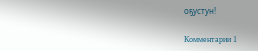оҕустун!

Комментарии 1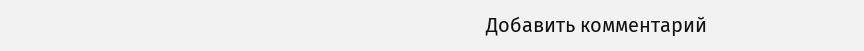Добавить комментарий